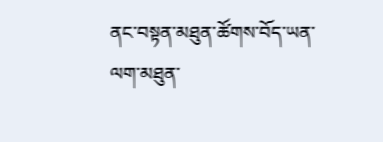ནང་བསྟན་མཐུན་ཚོགས་བོད་ཡན་ལག་མཐུན་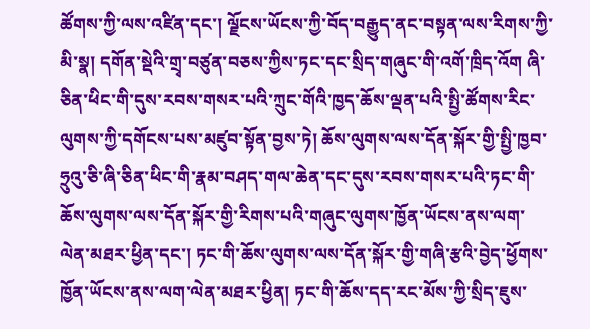ཚོགས་ཀྱི་ལས་འཛིན་དང་། ལྗོངས་ཡོངས་ཀྱི་བོད་བརྒྱུད་ནང་བསྟན་ལས་རིགས་ཀྱི་མི་སྣ། དགོན་སྡེའི་གྲྭ་བཙུན་བཅས་ཀྱིས་ཏང་དང་སྲིད་གཞུང་གི་འགོ་ཁྲིད་འོག ཞི་ཅིན་ཕིང་གི་དུས་རབས་གསར་པའི་ཀྲུང་གོའི་ཁྱད་ཆོས་ལྡན་པའི་སྤྱི་ཚོགས་རིང་ལུགས་ཀྱི་དགོངས་པས་མཛུབ་སྟོན་བྱས་ཏེ། ཆོས་ལུགས་ལས་དོན་སྐོར་གྱི་སྤྱི་ཁྱབ་ཧྲུའུ་ཅི་ཞི་ཅིན་ཕིང་གི་རྣམ་བཤད་གལ་ཆེན་དང་དུས་རབས་གསར་པའི་ཏང་གི་ཆོས་ལུགས་ལས་དོན་སྐོར་གྱི་རིགས་པའི་གཞུང་ལུགས་ཁྱོན་ཡོངས་ནས་ལག་ལེན་མཐར་ཕྱིན་དང་། ཏང་གི་ཆོས་ལུགས་ལས་དོན་སྐོར་གྱི་གཞི་རྩའི་བྱེད་ཕྱོགས་ཁྱོན་ཡོངས་ནས་ལག་ལེན་མཐར་ཕྱིན། ཏང་གི་ཆོས་དད་རང་མོས་ཀྱི་སྲིད་ཇུས་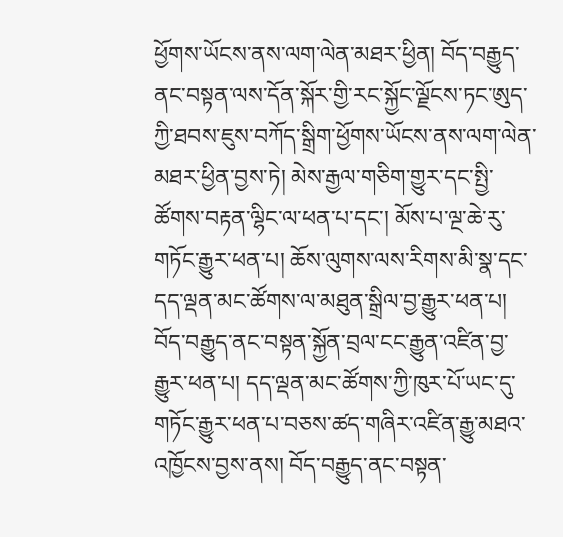ཕྱོགས་ཡོངས་ནས་ལག་ལེན་མཐར་ཕྱིན། བོད་བརྒྱུད་ནང་བསྟན་ལས་དོན་སྐོར་གྱི་རང་སྐྱོང་ལྗོངས་ཏང་ཨུད་ཀྱི་ཐབས་ཇུས་བཀོད་སྒྲིག་ཕྱོགས་ཡོངས་ནས་ལག་ལེན་མཐར་ཕྱིན་བྱས་ཏེ། མེས་རྒྱལ་གཅིག་གྱུར་དང་སྤྱི་ཚོགས་བརྟན་ལྷིང་ལ་ཕན་པ་དང་། མོས་པ་ལྔ་ཆེ་རུ་གཏོང་རྒྱུར་ཕན་པ། ཆོས་ལུགས་ལས་རིགས་མི་སྣ་དང་དད་ལྡན་མང་ཚོགས་ལ་མཐུན་སྒྲིལ་བྱ་རྒྱུར་ཕན་པ། བོད་བརྒྱུད་ནང་བསྟན་སྐྱོན་བྲལ་ངང་རྒྱུན་འཛིན་བྱ་རྒྱུར་ཕན་པ། དད་ལྡན་མང་ཚོགས་ཀྱི་ཁུར་པོ་ཡང་དུ་གཏོང་རྒྱུར་ཕན་པ་བཅས་ཚད་གཞིར་འཛིན་རྒྱུ་མཐའ་འཁྱོངས་བྱས་ནས། བོད་བརྒྱུད་ནང་བསྟན་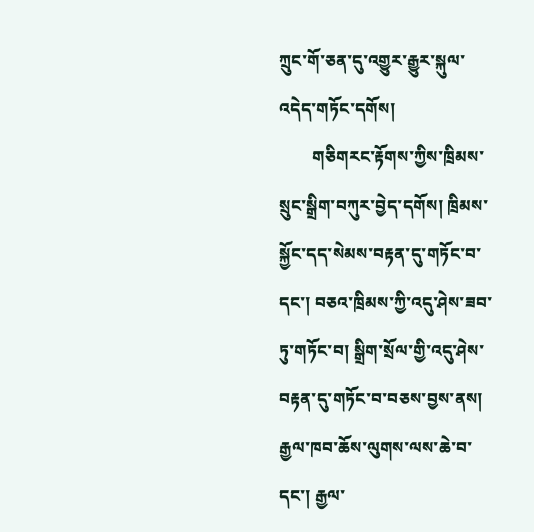ཀྲུང་གོ་ཅན་དུ་འགྱུར་རྒྱུར་སྐུལ་འདེད་གཏོང་དགོས།
        གཅིགརང་རྟོགས་ཀྱིས་ཁྲིམས་སྲུང་སྒྲིག་བཀུར་བྱེད་དགོས། ཁྲིམས་སྐྱོང་དད་སེམས་བརྟན་དུ་གཏོང་བ་དང་། བཅའ་ཁྲིམས་ཀྱི་འདུ་ཤེས་ཟབ་ཏུ་གཏོང་བ། སྒྲིག་སྲོལ་གྱི་འདུ་ཤེས་བརྟན་དུ་གཏོང་བ་བཅས་བྱས་ནས། རྒྱལ་ཁབ་ཆོས་ལུགས་ལས་ཆེ་བ་དང་། རྒྱལ་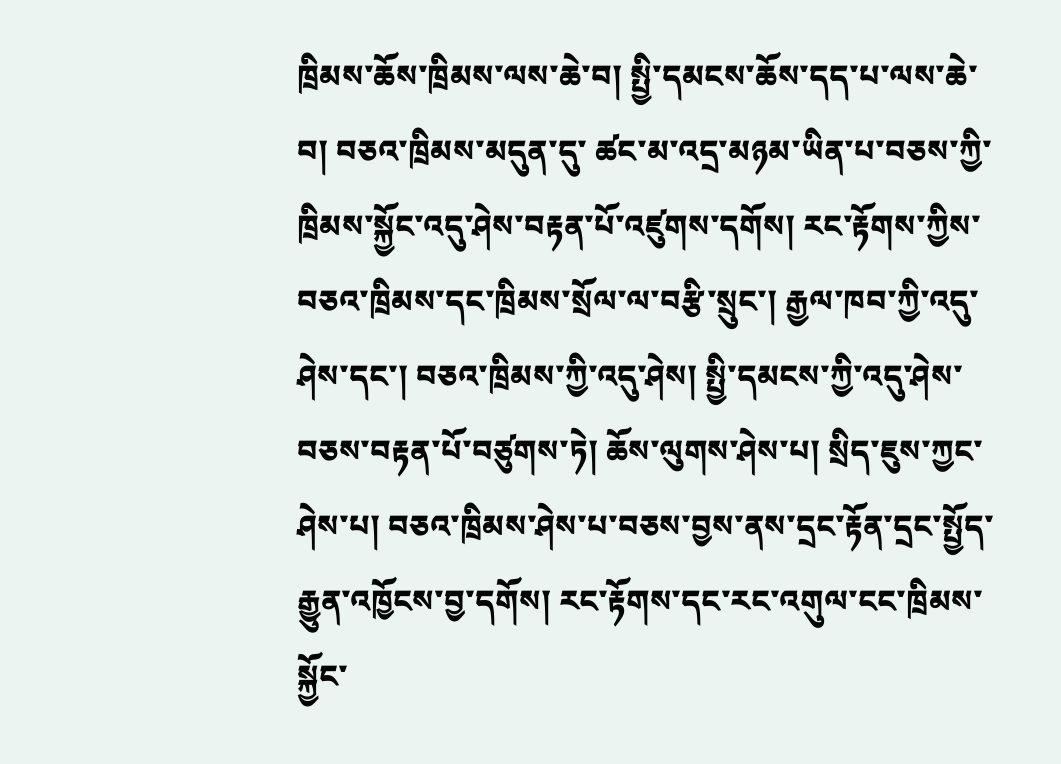ཁྲིམས་ཆོས་ཁྲིམས་ལས་ཆེ་བ། སྤྱི་དམངས་ཆོས་དད་པ་ལས་ཆེ་བ། བཅའ་ཁྲིམས་མདུན་དུ་ ཚང་མ་འདྲ་མཉམ་ཡིན་པ་བཅས་ཀྱི་ཁྲིམས་སྐྱོང་འདུ་ཤེས་བརྟན་པོ་འཛུགས་དགོས། རང་རྟོགས་ཀྱིས་བཅའ་ཁྲིམས་དང་ཁྲིམས་སྲོལ་ལ་བརྩི་སྲུང་། རྒྱལ་ཁབ་ཀྱི་འདུ་ཤེས་དང་། བཅའ་ཁྲིམས་ཀྱི་འདུ་ཤེས། སྤྱི་དམངས་ཀྱི་འདུ་ཤེས་བཅས་བརྟན་པོ་བཙུགས་ཏེ། ཆོས་ལུགས་ཤེས་པ། སྲིད་ཇུས་ཀྱང་ཤེས་པ། བཅའ་ཁྲིམས་ཤེས་པ་བཅས་བྱས་ནས་དྲང་རྟོན་དྲང་སྤྱོད་རྒྱུན་འཁྱོངས་བྱ་དགོས། རང་རྟོགས་དང་རང་འགུལ་ངང་ཁྲིམས་སྐྱོང་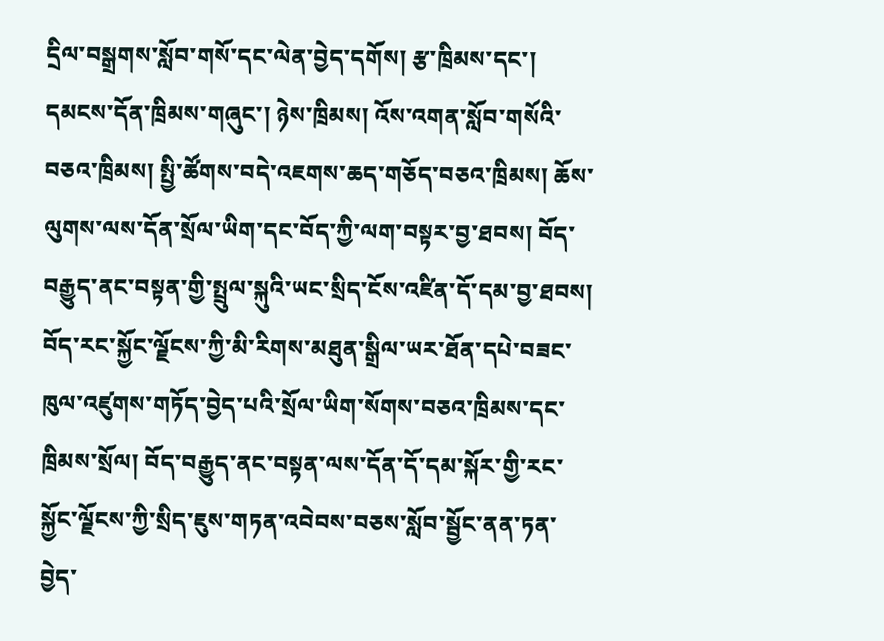དྲིལ་བསྒྲགས་སློབ་གསོ་དང་ལེན་བྱེད་དགོས། རྩ་ཁྲིམས་དང་། དམངས་དོན་ཁྲིམས་གཞུང་། ཉེས་ཁྲིམས། འོས་འགན་སློབ་གསོའི་བཅའ་ཁྲིམས། སྤྱི་ཚོགས་བདེ་འཇགས་ཆད་གཅོད་བཅའ་ཁྲིམས། ཆོས་ལུགས་ལས་དོན་སྲོལ་ཡིག་དང་བོད་ཀྱི་ལག་བསྟར་བྱ་ཐབས། བོད་བརྒྱུད་ནང་བསྟན་གྱི་སྤྲུལ་སྐུའི་ཡང་སྲིད་ངོས་འཛིན་དོ་དམ་བྱ་ཐབས། བོད་རང་སྐྱོང་ལྗོངས་ཀྱི་མི་རིགས་མཐུན་སྒྲིལ་ཡར་ཐོན་དཔེ་བཟང་ཁུལ་འཛུགས་གཏོད་བྱེད་པའི་སྲོལ་ཡིག་སོགས་བཅའ་ཁྲིམས་དང་ཁྲིམས་སྲོལ། བོད་བརྒྱུད་ནང་བསྟན་ལས་དོན་དོ་དམ་སྐོར་གྱི་རང་སྐྱོང་ལྗོངས་ཀྱི་སྲིད་ཇུས་གཏན་འབེབས་བཅས་སློབ་སྦྱོང་ནན་ཏན་བྱེད་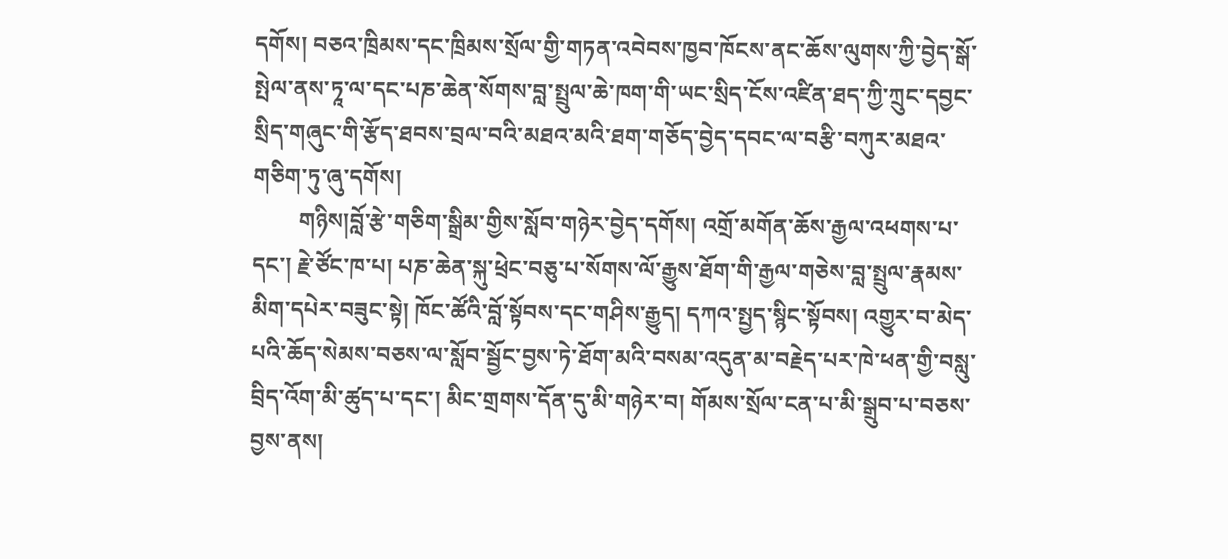དགོས། བཅའ་ཁྲིམས་དང་ཁྲིམས་སྲོལ་གྱི་གཏན་འབེབས་ཁྱབ་ཁོངས་ནང་ཆོས་ལུགས་ཀྱི་བྱེད་སྒོ་སྤེལ་ནས་ཏཱ་ལ་དང་པཎ་ཆེན་སོགས་བླ་སྤྲུལ་ཆེ་ཁག་གི་ཡང་སྲིད་ངོས་འཛིན་ཐད་ཀྱི་ཀྲུང་དབྱང་སྲིད་གཞུང་གི་རྩོད་ཐབས་བྲལ་བའི་མཐའ་མའི་ཐག་གཅོད་བྱེད་དབང་ལ་བརྩི་བཀུར་མཐའ་གཅིག་ཏུ་ཞུ་དགོས།
        གཉིས།བློ་རྩེ་གཅིག་སྒྲིམ་གྱིས་སློབ་གཉེར་བྱེད་དགོས། འགྲོ་མགོན་ཆོས་རྒྱལ་འཕགས་པ་དང་། རྗེ་ཙོང་ཁ་པ། པཎ་ཆེན་སྐུ་ཕྲེང་བཅུ་པ་སོགས་ལོ་རྒྱུས་ཐོག་གི་རྒྱལ་གཅེས་བླ་སྤྲུལ་རྣམས་མིག་དཔེར་བཟུང་སྟེ། ཁོང་ཚོའི་བློ་སྟོབས་དང་གཤིས་རྒྱུད། དཀའ་སྤྱད་སྙིང་སྟོབས། འགྱུར་བ་མེད་པའི་ཆོད་སེམས་བཅས་ལ་སློབ་སྦྱོང་བྱས་ཏེ་ཐོག་མའི་བསམ་འདུན་མ་བརྗེད་པར་ཁེ་ཕན་གྱི་བསླུ་བྲིད་འོག་མི་ཚུད་པ་དང་། མིང་གྲགས་དོན་དུ་མི་གཉེར་བ། གོམས་སྲོལ་ངན་པ་མི་སྒྲུབ་པ་བཅས་བྱས་ནས།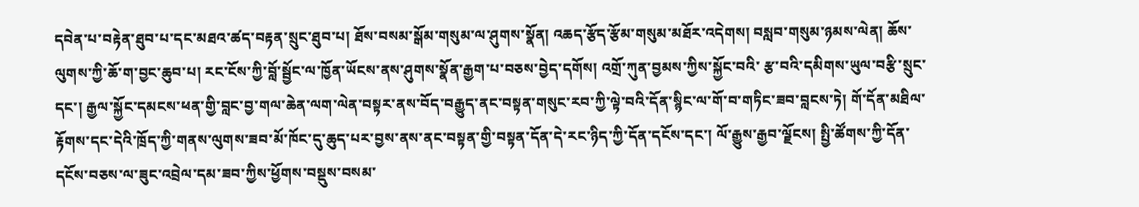དབེན་པ་བརྟེན་ཐུབ་པ་དང་མཐའ་ཚད་བརྟན་སྲུང་ཐུབ་པ། ཐོས་བསམ་སྒོམ་གསུམ་ལ་ཤུགས་སྣོན། འཆད་རྩོད་རྩོམ་གསུམ་མཐོར་འདེགས། བསླབ་གསུམ་ཉམས་ལེན། ཆོས་ལུགས་ཀྱི་ཆོ་ག་བྱང་ཆུབ་པ། རང་ངོས་ཀྱི་བློ་སྦྱོང་ལ་ཁྱོན་ཡོངས་ནས་ཤུགས་སྣོན་རྒྱག་པ་བཅས་བྱེད་དགོས། འགྲོ་ཀུན་བྱམས་ཀྱིས་སྐྱོང་བའི་ རྩ་བའི་དམིགས་ཡུལ་བརྩི་སྲུང་དང་། རྒྱལ་སྐྱོང་དམངས་ཕན་གྱི་བླང་བྱ་གལ་ཆེན་ལག་ལེན་བསྟར་ནས་བོད་བརྒྱུད་ནང་བསྟན་གསུང་རབ་ཀྱི་ལྟེ་བའི་དོན་སྙིང་ལ་གོ་བ་གཏིང་ཟབ་བླངས་ཏེ། གོ་དོན་མཐིལ་རྟོགས་དང་དེའི་ཁྲོད་ཀྱི་གནས་ལུགས་ཟབ་མོ་ཁོང་དུ་ཆུད་པར་བྱས་ནས་ནང་བསྟན་གྱི་བསྟན་དོན་དེ་རང་ཉིད་ཀྱི་དོན་དངོས་དང་། ལོ་རྒྱུས་རྒྱབ་ལྗོངས། སྤྱི་ཚོགས་ཀྱི་དོན་དངོས་བཅས་ལ་ཟུང་འབྲེལ་དམ་ཟབ་ཀྱིས་ཕྱོགས་བསྡུས་བསམ་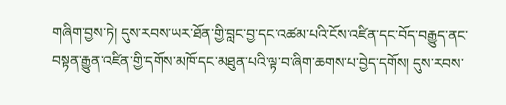གཞིག་བྱས་ཏེ། དུས་རབས་ཡར་ཐོན་གྱི་བླང་བྱ་དང་འཚམ་པའི་ངོས་འཛིན་དང་བོད་བརྒྱུད་ནང་བསྟན་རྒྱུན་འཛིན་གྱི་དགོས་མཁོ་དང་མཐུན་པའི་ལྟ་བ་ཞིག་ཆགས་པ་བྱེད་དགོས། དུས་རབས་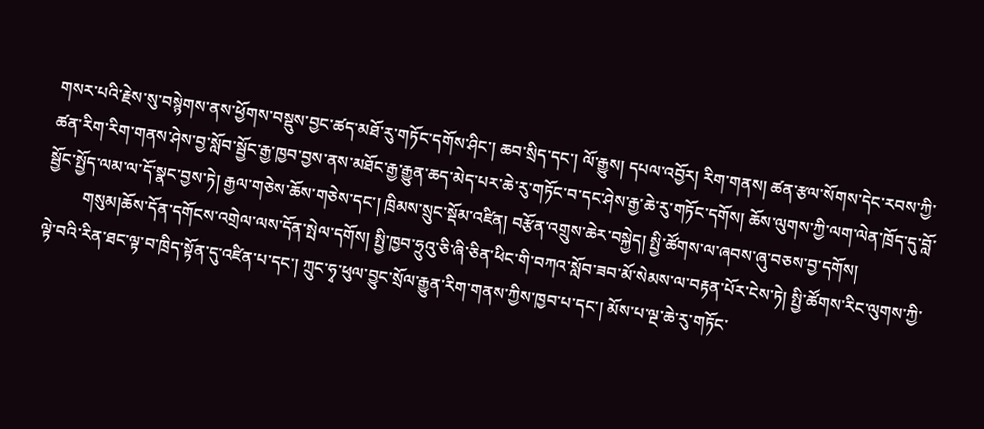གསར་པའི་རྗེས་སུ་བསྙེགས་ནས་ཕྱོགས་བསྡུས་བྱང་ཚད་མཐོ་རུ་གཏོང་དགོས་ཤིང་། ཆབ་སྲིད་དང་། ལོ་རྒྱུས། དཔལ་འབྱོར། རིག་གནས། ཚན་རྩལ་སོགས་དེང་རབས་ཀྱི་ཚན་རིག་རིག་གནས་ཤེས་བྱ་སློབ་སྦྱོང་རྒྱ་ཁྱབ་བྱས་ནས་མཐོང་རྒྱ་རྒྱུན་ཆད་མེད་པར་ཆེ་རུ་གཏོང་བ་དང་ཤེས་རྒྱ་ཆེ་རུ་གཏོང་དགོས། ཆོས་ལུགས་ཀྱི་ལག་ལེན་ཁྲོད་དུ་བློ་སྦྱོང་སྤྱོད་ལམ་ལ་དོ་སྣང་བྱས་ཏེ། རྒྱལ་གཅེས་ཆོས་གཅེས་དང་། ཁྲིམས་སྲུང་སྡོམ་འཛིན། བརྩོན་འགྲུས་ཆེར་བསྐྱེད། སྤྱི་ཚོགས་ལ་ཞབས་ཞུ་བཅས་བྱ་དགོས།
         གསུམ།ཆོས་དོན་དགོངས་འགྲེལ་ལས་དོན་སྤེལ་དགོས། སྤྱི་ཁྱབ་ཧྲུའུ་ཅི་ཞི་ཅིན་ཕིང་གི་བཀའ་སློབ་ཟབ་མོ་སེམས་ལ་བརྟན་པོར་ངེས་ཏེ། སྤྱི་ཚོགས་རིང་ལུགས་ཀྱི་ལྟེ་བའི་རིན་ཐང་ལྟ་བ་ཁྲིད་སྟོན་དུ་འཛིན་པ་དང་། ཀྲུང་ཧྭ་ཕུལ་བྱུང་སྲོལ་རྒྱུན་རིག་གནས་ཀྱིས་ཁྱབ་པ་དང་། མོས་པ་ལྔ་ཆེ་རུ་གཏོང་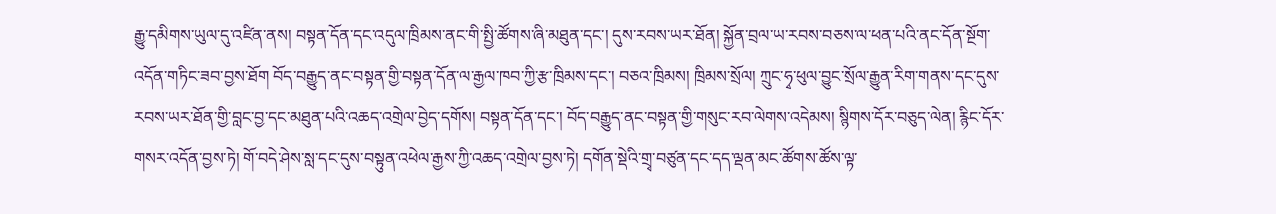རྒྱུ་དམིགས་ཡུལ་དུ་འཛིན་ནས། བསྟན་དོན་དང་འདུལ་ཁྲིམས་ནང་གི་སྤྱི་ཚོགས་ཞི་མཐུན་དང་། དུས་རབས་ཡར་ཐོན། སྐྱོན་བྲལ་ཡ་རབས་བཅས་ལ་ཕན་པའི་ནང་དོན་སྔོག་འདོན་གཏིང་ཟབ་བྱས་ཐོག བོད་བརྒྱུད་ནང་བསྟན་གྱི་བསྟན་དོན་ལ་རྒྱལ་ཁབ་ཀྱི་རྩ་ཁྲིམས་དང་། བཅའ་ཁྲིམས། ཁྲིམས་སྲོལ། ཀྲུང་ཧྭ་ཕུལ་བྱུང་སྲོལ་རྒྱུན་རིག་གནས་དང་དུས་རབས་ཡར་ཐོན་གྱི་བླང་བྱ་དང་མཐུན་པའི་འཆད་འགྲེལ་བྱེད་དགོས། བསྟན་དོན་དང་། བོད་བརྒྱུད་ནང་བསྟན་གྱི་གསུང་རབ་ལེགས་འདེམས། སྙིགས་དོར་བཅུད་ལེན། རྙིང་དོར་གསར་འདོན་བྱས་ཏེ། གོ་བདེ་ཤེས་སླ་དང་དུས་བསྟུན་འཕེལ་རྒྱས་ཀྱི་འཆད་འགྲེལ་བྱས་ཏེ། དགོན་སྡེའི་གྲྭ་བཙུན་དང་དད་ལྡན་མང་ཚོགས་ཚོས་ལྟ་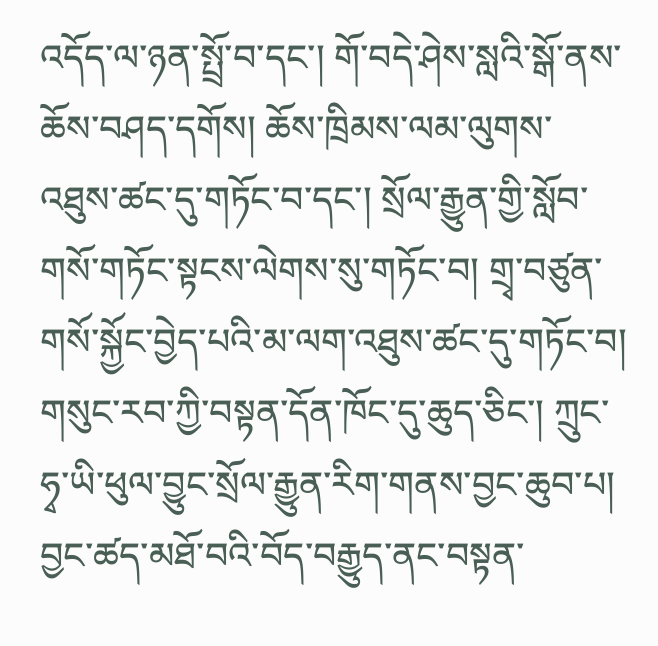འདོད་ལ་ཉན་སྤྲོ་བ་དང་། གོ་བདེ་ཤེས་སླའི་སྒོ་ནས་ཆོས་བཤད་དགོས། ཆོས་ཁྲིམས་ལམ་ལུགས་འཐུས་ཚང་དུ་གཏོང་བ་དང་། སྲོལ་རྒྱུན་གྱི་སློབ་གསོ་གཏོང་སྟངས་ལེགས་སུ་གཏོང་བ། གྲྭ་བཙུན་གསོ་སྐྱོང་བྱེད་པའི་མ་ལག་འཐུས་ཚང་དུ་གཏོང་བ། གསུང་རབ་ཀྱི་བསྟན་དོན་ཁོང་དུ་ཆུད་ཅིང་། ཀྲུང་ཧྭ་ཡི་ཕུལ་བྱུང་སྲོལ་རྒྱུན་རིག་གནས་བྱང་ཆུབ་པ། བྱང་ཚད་མཐོ་བའི་བོད་བརྒྱུད་ནང་བསྟན་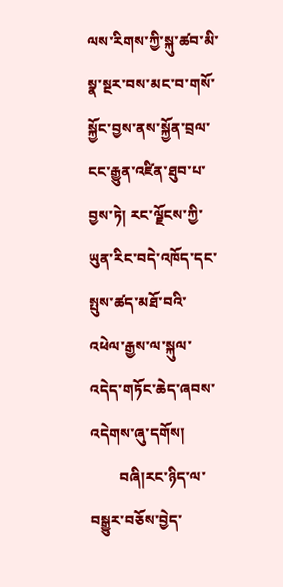ལས་རིགས་ཀྱི་སྐུ་ཚབ་མི་སྣ་སྔར་བས་མང་བ་གསོ་སྐྱོང་བྱས་ནས་སྐྱོན་བྲལ་ངང་རྒྱུན་འཛིན་ཐུབ་པ་བྱས་ཏེ། རང་ལྗོངས་ཀྱི་ཡུན་རིང་བདེ་འཁོད་དང་སྤུས་ཚད་མཐོ་བའི་འཕེལ་རྒྱས་ལ་སྐུལ་འདེད་གཏོང་ཆེད་ཞབས་འདེགས་ཞུ་དགོས།
        བཞི།རང་ཉིད་ལ་བསྒྱུར་བཅོས་བྱེད་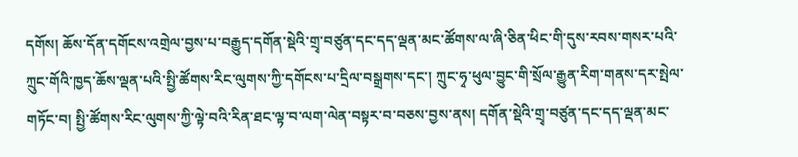དགོས། ཆོས་དོན་དགོངས་འགྲེལ་བྱས་པ་བརྒྱུད་དགོན་སྡེའི་གྲྭ་བཙུན་དང་དད་ལྡན་མང་ཚོགས་ལ་ཞི་ཅིན་ཕིང་གི་དུས་རབས་གསར་པའི་ཀྲུང་གོའི་ཁྱད་ཆོས་ལྡན་པའི་སྤྱི་ཚོགས་རིང་ལུགས་ཀྱི་དགོངས་པ་དྲིལ་བསྒྲགས་དང་། ཀྲུང་ཧྭ་ཕུལ་བྱུང་གི་སྲོལ་རྒྱུན་རིག་གནས་དར་སྤེལ་གཏོང་བ། སྤྱི་ཚོགས་རིང་ལུགས་ཀྱི་ལྟེ་བའི་རིན་ཐང་ལྟ་བ་ལག་ལེན་བསྟར་བ་བཅས་བྱས་ནས། དགོན་སྡེའི་གྲྭ་བཙུན་དང་དད་ལྡན་མང་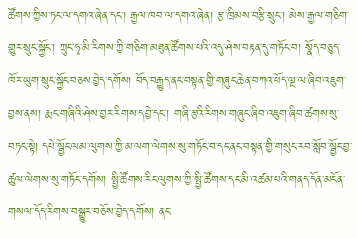ཚོགས་ཀྱིས་ཏང་ལ་དགའ་ཞེན་དང་། རྒྱལ་ཁབ་ལ་དགའ་ཞེན། རྩ་ཁྲིམས་བརྩི་སྲུང་། མེས་རྒྱལ་གཅིག་གྱུར་སྲུང་སྐྱོང་། ཀྲུང་ཧྭ་མི་རིགས་ཀྱི་གཅིག་མཐུན་ཚོགས་པའི་འདུ་ཤེས་བརྟན་དུ་གཏོང་བ། སྣོད་བཅུད་ཁོར་ཡུག་སྲུང་སྐྱོང་བཅས་བྱེད་དགོས། བོད་བརྒྱུད་ནང་བསྟན་གྱི་གཞུང་ཆེན་བཀའ་པོད་ལྔ་ལ་ཞིབ་འཇུག་བྱས་ནས། རྨང་གཞིའི་ཤེས་བྱར་རིགས་དབྱེ་དང་། གཞི་རྩའི་རིགས་གཞུང་ཞིབ་འཇུག་ཞིབ་ཚགས་སུ་བཏང་སྟེ། དཔེ་སྦྱོང་ལམ་ལུགས་ཀྱི་མ་ལག་ལེགས་སུ་གཏོང་བ་དང་ནང་བསྟན་གྱི་གསུང་རབ་སློབ་སྦྱོང་བྱ་ཚུལ་ལེགས་སུ་གཏོང་དགོས། སྤྱི་ཚོགས་རིང་ལུགས་ཀྱི་སྤྱི་ཚོགས་དང་མི་འཚམ་པའི་གནད་དོན་མངོན་གསལ་དོད་རིགས་བསྒྱུར་བཅོས་བྱེད་དགོས། ནང་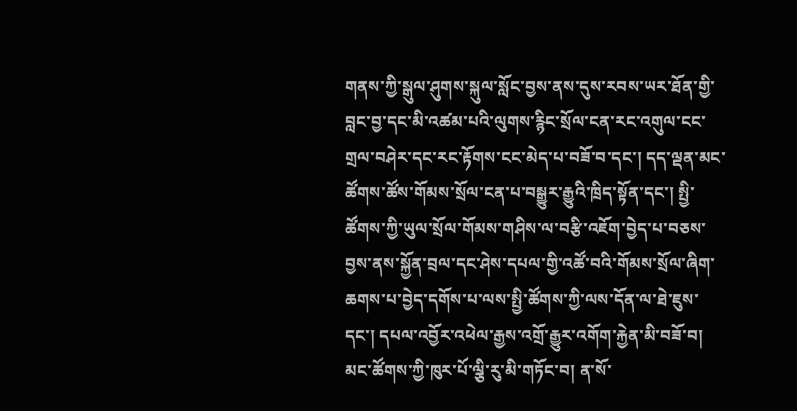གནས་ཀྱི་སྒུལ་ཤུགས་སྐུལ་སློང་བྱས་ནས་དུས་རབས་ཡར་ཐོན་གྱི་བླང་བྱ་དང་མི་འཚམ་པའི་ལུགས་རྙིང་སྲོལ་ངན་རང་འགུལ་ངང་གྲལ་བཤེར་དང་རང་རྟོགས་ངང་མེད་པ་བཟོ་བ་དང་། དད་ལྡན་མང་ཚོགས་ཚོས་གོམས་སྲོལ་ངན་པ་བསྒྱུར་རྒྱུའི་ཁྲིད་སྟོན་དང་། སྤྱི་ཚོགས་ཀྱི་ཡུལ་སྲོལ་གོམས་གཤིས་ལ་བརྩི་འཇོག་བྱེད་པ་བཅས་བྱས་ནས་སྐྱོན་བྲལ་དང་ཤེས་དཔལ་གྱི་འཚོ་བའི་གོམས་སྲོལ་ཞིག་ཆགས་པ་བྱེད་དགོས་པ་ལས་སྤྱི་ཚོགས་ཀྱི་ལས་དོན་ལ་ཐེ་ཇུས་དང་། དཔལ་འབྱོར་འཕེལ་རྒྱས་འགྲོ་རྒྱུར་འགོག་རྐྱེན་མི་བཟོ་བ། མང་ཚོགས་ཀྱི་ཁུར་པོ་ལྕི་རུ་མི་གཏོང་བ། ན་སོ་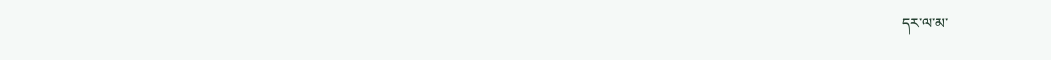དར་ལ་མ་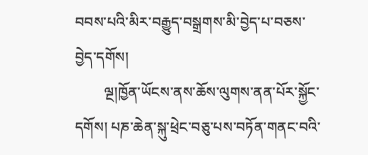བབས་པའི་མིར་བརྒྱུད་བསྒྲགས་མི་བྱེད་པ་བཅས་བྱེད་དགོས།
        ལྔ།ཁྱོན་ཡོངས་ནས་ཆོས་ལུགས་ནན་པོར་སྐྱོང་དགོས། པཎ་ཆེན་སྐུ་ཕྲེང་བཅུ་པས་བཏོན་གནང་བའི་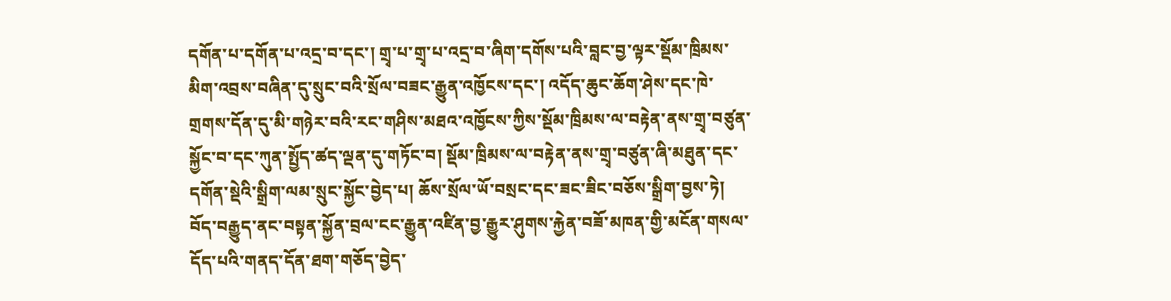དགོན་པ་དགོན་པ་འདྲ་བ་དང་། གྲྭ་པ་གྲྭ་པ་འདྲ་བ་ཞིག་དགོས་པའི་བླང་བྱ་ལྟར་སྡོམ་ཁྲིམས་མིག་འབྲས་བཞིན་དུ་སྲུང་བའི་སྲོལ་བཟང་རྒྱུན་འཁྱོངས་དང་། འདོད་ཆུང་ཆོག་ཤེས་དང་ཁེ་གྲགས་དོན་དུ་མི་གཉེར་བའི་རང་གཤིས་མཐའ་འཁྱོངས་ཀྱིས་སྡོམ་ཁྲིམས་ལ་བརྟེན་ནས་གྲྭ་བཙུན་སྐྱོང་བ་དང་ཀུན་སྤྱོད་ཚད་ལྡན་དུ་གཏོང་བ། སྡོམ་ཁྲིམས་ལ་བརྟེན་ནས་གྲྭ་བཙུན་ཞི་མཐུན་དང་དགོན་སྡེའི་སྒྲིག་ལམ་སྲུང་སྐྱོང་བྱེད་པ། ཆོས་སྲོལ་ཡོ་བསྲང་དང་ཟང་ཟིང་བཅོས་སྒྲིག་བྱས་ཏེ། བོད་བརྒྱུད་ནང་བསྟན་སྐྱོན་བྲལ་ངང་རྒྱུན་འཛིན་བྱ་རྒྱུར་ཤུགས་རྐྱེན་བཟོ་མཁན་གྱི་མངོན་གསལ་དོད་པའི་གནད་དོན་ཐག་གཅོད་བྱེད་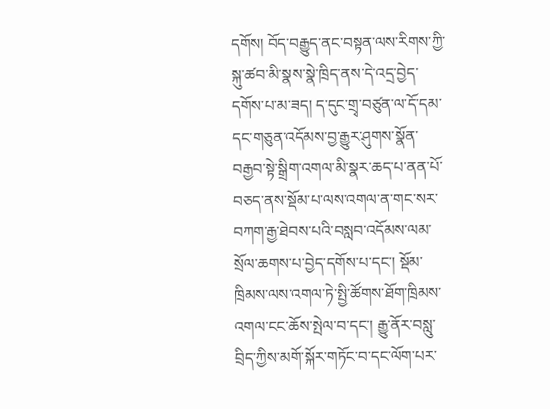དགོས། བོད་བརྒྱུད་ནང་བསྟན་ལས་རིགས་ཀྱི་སྐུ་ཚབ་མི་སྣས་སྣེ་ཁྲིད་ནས་དེ་འདྲ་བྱེད་དགོས་པ་མ་ཟད། ད་དུང་གྲྭ་བཙུན་ལ་དོ་དམ་དང་གཅུན་འདོམས་བྱ་རྒྱུར་ཤུགས་སྣོན་བརྒྱབ་སྟེ་སྒྲིག་འགལ་མི་སྣར་ཆད་པ་ནན་པོ་བཅད་ནས་སྡོམ་པ་ལས་འགལ་ན་གང་སར་བཀག་རྒྱ་ཐེབས་པའི་བསླབ་འདོམས་ལམ་སྲོལ་ཆགས་པ་བྱེད་དགོས་པ་དང་། སྡོམ་ཁྲིམས་ལས་འགལ་ཏེ་སྤྱི་ཚོགས་ཐོག་ཁྲིམས་འགལ་ངང་ཆོས་སྤེལ་བ་དང་། རྒྱུ་ནོར་བསླུ་བྲིད་ཀྱིས་མགོ་སྐོར་གཏོང་བ་དང་ལོག་པར་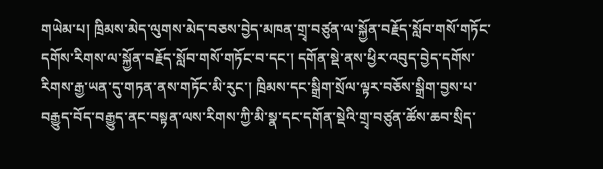གཡེམ་པ། ཁྲིམས་མེད་ལུགས་མེད་བཅས་བྱེད་མཁན་གྲྭ་བཙུན་ལ་སྐྱོན་བརྗོད་སློབ་གསོ་གཏོང་དགོས་རིགས་ལ་སྐྱོན་བརྗོད་སློབ་གསོ་གཏོང་བ་དང་། དགོན་སྡེ་ནས་ཕྱིར་འབུད་བྱེད་དགོས་རིགས་རྒྱ་ཡན་དུ་གཏན་ནས་གཏོང་མི་རུང་། ཁྲིམས་དང་སྒྲིག་སྲོལ་ལྟར་བཅོས་སྒྲིག་བྱས་པ་བརྒྱུད་བོད་བརྒྱུད་ནང་བསྟན་ལས་རིགས་ཀྱི་མི་སྣ་དང་དགོན་སྡེའི་གྲྭ་བཙུན་ཚོས་ཆབ་སྲིད་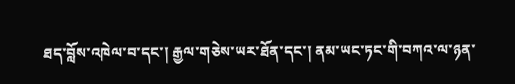ཐད་བློས་འཁེལ་བ་དང་། རྒྱལ་གཅེས་ཡར་ཐོན་དང་། ནམ་ཡང་ཏང་གི་བཀའ་ལ་ཉན་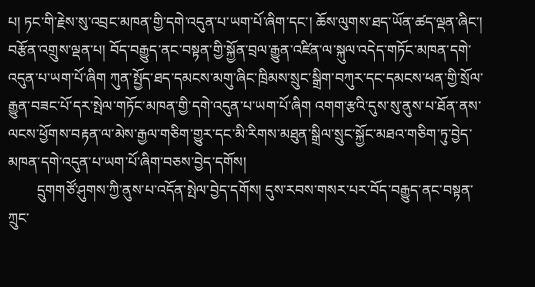པ། ཏང་གི་རྗེས་སུ་འབྲང་མཁན་གྱི་དགེ་འདུན་པ་ཡག་པོ་ཞིག་དང་། ཆོས་ལུགས་ཐད་ཡོན་ཚད་ལྡན་ཞིང་། བརྩོན་འགྲུས་ལྡན་པ། བོད་བརྒྱུད་ནང་བསྟན་གྱི་སྐྱོན་བྲལ་རྒྱུན་འཛིན་ལ་སྐུལ་འདེད་གཏོང་མཁན་དགེ་འདུན་པ་ཡག་པོ་ཞིག ཀུན་སྤྱོད་ཐད་དམངས་མགུ་ཞིང་ཁྲིམས་སྲུང་སྒྲིག་བཀུར་དང་དམངས་ཕན་གྱི་སྲོལ་རྒྱུན་བཟང་པོ་དར་སྤེལ་གཏོང་མཁན་གྱི་དགེ་འདུན་པ་ཡག་པོ་ཞིག འགག་རྩའི་དུས་སུ་ནུས་པ་ཐོན་ནས་ལངས་ཕྱོགས་བརྟན་ལ་མེས་རྒྱལ་གཅིག་གྱུར་དང་མི་རིགས་མཐུན་སྒྲིལ་སྲུང་སྐྱོང་མཐའ་གཅིག་ཏུ་བྱེད་མཁན་དགེ་འདུན་པ་ཡག་པོ་ཞིག་བཅས་བྱེད་དགོས།
        དྲུགགཙོ་ཤུགས་ཀྱི་ནུས་པ་འདོན་སྤེལ་བྱེད་དགོས། དུས་རབས་གསར་པར་བོད་བརྒྱུད་ནང་བསྟན་ཀྲུང་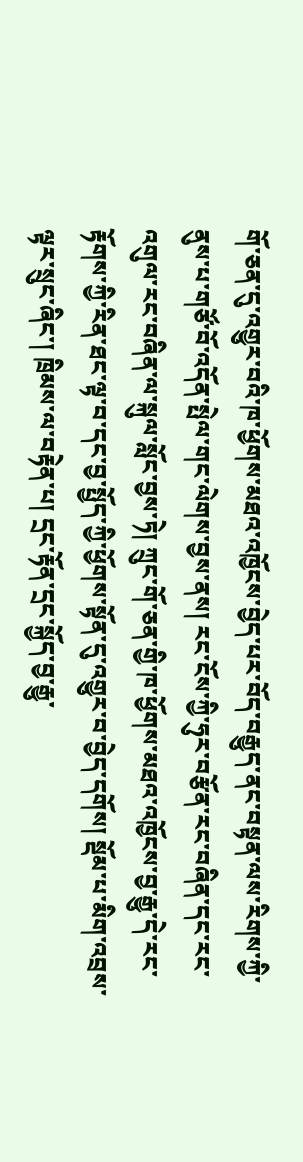གོ་ཅན་དུ་འགྱུར་བའི་ཁ་ཕྱོགས་མཐའ་འཁྱོངས་བྱེད་པར་བོད་བརྒྱུད་ནང་བསྟན་ལས་རིགས་ཀྱི་ནུས་པ་གཙོ་བོ་འདོན་སྤེལ་གང་ལེགས་བྱས་ནས། རང་ངོས་ཀྱི་ཧུར་བརྩོན་རང་བཞིན་དང་རང་འགུལ་རང་བཞིན་ལ་སྐུལ་སློང་བྱས་ཏེ། ཀྲུང་གོ་ཅན་གྱི་ཁ་ཕྱོགས་མཐའ་འཁྱོངས་བྱ་རྒྱུ་དེ་རང་རྟོགས་ཀྱི་རིན་ཐང་ལྟ་བ་དང་བྱ་སྤྱོད་ཀྱི་ཕྱོགས་སྟོན་དུ་འགྱུར་བ་བྱེད་དགོས། སྡོམ་པ་མིག་འབྲས་ལྟར་སྲུང་ཞིང་། ཁྲིམས་ལ་བརྟེན་པ། དྲང་རྟོན་དྲང་སྐྱོད་བྱ་རྒྱུ་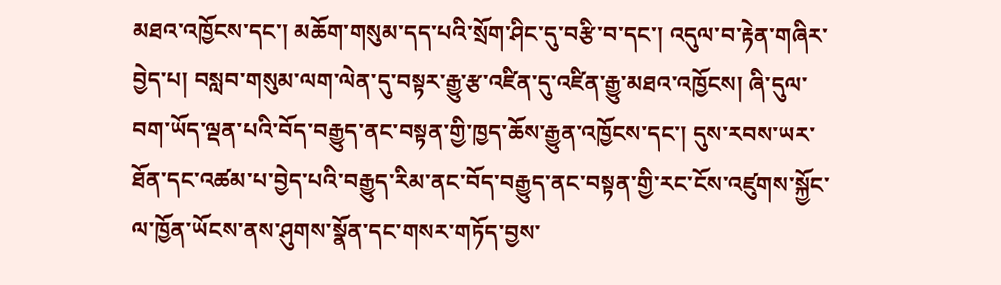མཐའ་འཁྱོངས་དང་། མཆོག་གསུམ་དད་པའི་སྲོག་ཤིང་དུ་བརྩི་བ་དང་། འདུལ་བ་རྟེན་གཞིར་བྱེད་པ། བསླབ་གསུམ་ལག་ལེན་དུ་བསྟར་རྒྱུ་རྩ་འཛིན་དུ་འཛིན་རྒྱུ་མཐའ་འཁྱོངས། ཞི་དུལ་བག་ཡོད་ལྡན་པའི་བོད་བརྒྱུད་ནང་བསྟན་གྱི་ཁྱད་ཆོས་རྒྱུན་འཁྱོངས་དང་། དུས་རབས་ཡར་ཐོན་དང་འཚམ་པ་བྱེད་པའི་བརྒྱུད་རིམ་ནང་བོད་བརྒྱུད་ནང་བསྟན་གྱི་རང་ངོས་འཛུགས་སྐྱོང་ལ་ཁྱོན་ཡོངས་ནས་ཤུགས་སྣོན་དང་གསར་གཏོད་བྱས་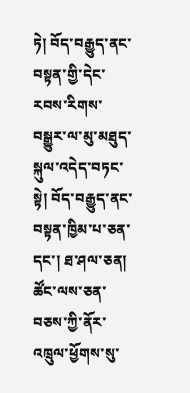ཏེ། བོད་བརྒྱུད་ནང་བསྟན་གྱི་དེང་རབས་རིགས་བསྒྱུར་ལ་མུ་མཐུད་སྐུལ་འདེད་བཏང་སྟེ། བོད་བརྒྱུད་ནང་བསྟན་ཁྱིམ་པ་ཅན་དང་། ཐ་ཤལ་ཅན། ཚོང་ལས་ཅན་བཅས་ཀྱི་ནོར་འཁྲུལ་ཕྱོགས་སུ་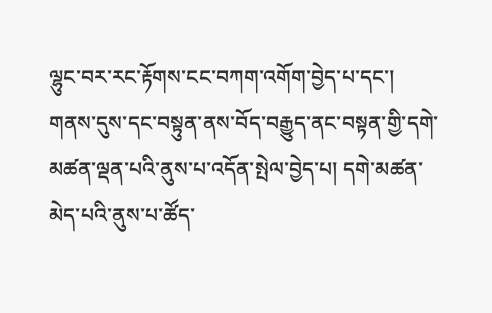ལྷུང་བར་རང་རྟོགས་ངང་བཀག་འགོག་བྱེད་པ་དང་། གནས་དུས་དང་བསྟུན་ནས་བོད་བརྒྱུད་ནང་བསྟན་གྱི་དགེ་མཚན་ལྡན་པའི་ནུས་པ་འདོན་སྤེལ་བྱེད་པ། དགེ་མཚན་མེད་པའི་ནུས་པ་ཚོད་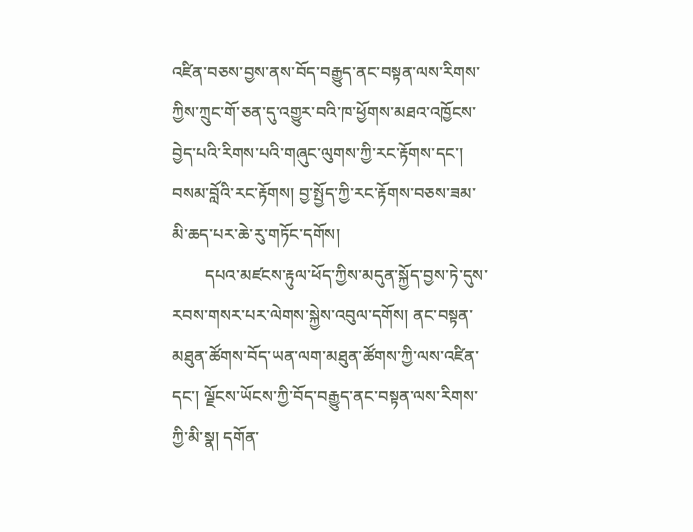འཛིན་བཅས་བྱས་ནས་བོད་བརྒྱུད་ནང་བསྟན་ལས་རིགས་ཀྱིས་ཀྲུང་གོ་ཅན་དུ་འགྱུར་བའི་ཁ་ཕྱོགས་མཐའ་འཁྱོངས་བྱེད་པའི་རིགས་པའི་གཞུང་ལུགས་ཀྱི་རང་རྟོགས་དང་། བསམ་བློའི་རང་རྟོགས། བྱ་སྤྱོད་ཀྱི་རང་རྟོགས་བཅས་ཟམ་མི་ཆད་པར་ཆེ་རུ་གཏོང་དགོས།
        དཔའ་མཛངས་རྟུལ་ཕོད་ཀྱིས་མདུན་སྐྱོད་བྱས་ཏེ་དུས་རབས་གསར་པར་ལེགས་སྐྱེས་འབུལ་དགོས། ནང་བསྟན་མཐུན་ཚོགས་བོད་ཡན་ལག་མཐུན་ཚོགས་ཀྱི་ལས་འཛིན་དང་། ལྗོངས་ཡོངས་ཀྱི་བོད་བརྒྱུད་ནང་བསྟན་ལས་རིགས་ཀྱི་མི་སྣ། དགོན་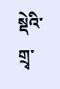སྡེའི་གྲྭ་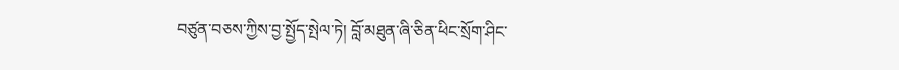བཙུན་བཅས་ཀྱིས་བྱ་སྤྱོད་སྤེལ་ཏེ། བློ་མཐུན་ཞི་ཅིན་ཕིང་སྲོག་ཤིང་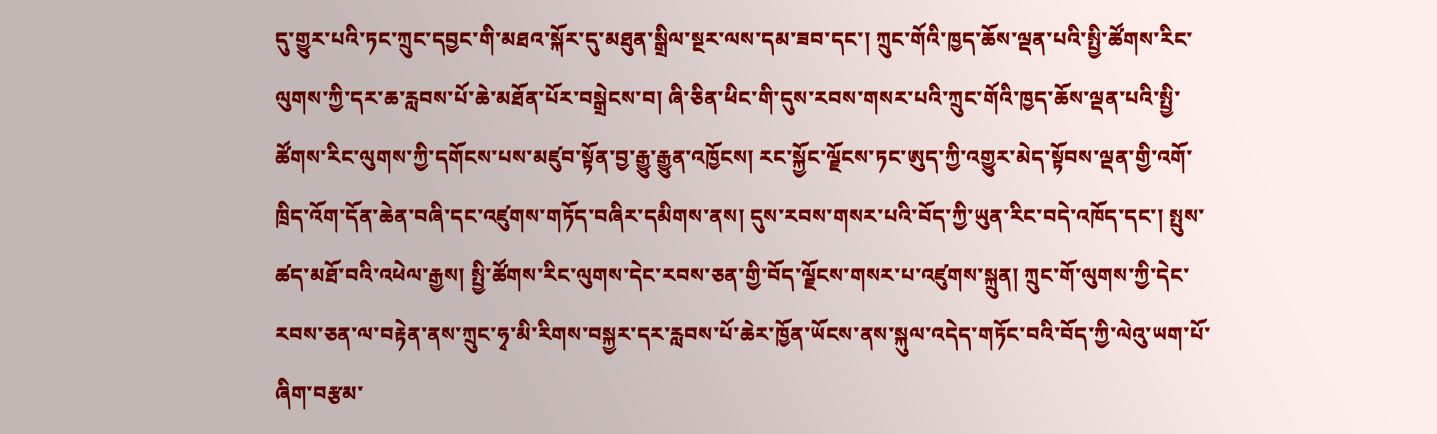དུ་གྱུར་པའི་ཏང་ཀྲུང་དབྱང་གི་མཐའ་སྐོར་དུ་མཐུན་སྒྲིལ་སྔར་ལས་དམ་ཟབ་དང་། ཀྲུང་གོའི་ཁྱད་ཆོས་ལྡན་པའི་སྤྱི་ཚོགས་རིང་ལུགས་ཀྱི་དར་ཆ་རླབས་པོ་ཆེ་མཐོན་པོར་བསྒྲེངས་བ། ཞི་ཅིན་ཕིང་གི་དུས་རབས་གསར་པའི་ཀྲུང་གོའི་ཁྱད་ཆོས་ལྡན་པའི་སྤྱི་ཚོགས་རིང་ལུགས་ཀྱི་དགོངས་པས་མཛུབ་སྟོན་བྱ་རྒྱུ་རྒྱུན་འཁྱོངས། རང་སྐྱོང་ལྗོངས་ཏང་ཨུད་ཀྱི་འགྱུར་མེད་སྟོབས་ལྡན་གྱི་འགོ་ཁྲིད་འོག་དོན་ཆེན་བཞི་དང་འཛུགས་གཏོད་བཞིར་དམིགས་ནས། དུས་རབས་གསར་པའི་བོད་ཀྱི་ཡུན་རིང་བདེ་འཁོད་དང་། སྤུས་ཚད་མཐོ་བའི་འཕེལ་རྒྱས། སྤྱི་ཚོགས་རིང་ལུགས་དེང་རབས་ཅན་གྱི་བོད་ལྗོངས་གསར་པ་འཛུགས་སྐྲུན། ཀྲུང་གོ་ལུགས་ཀྱི་དེང་རབས་ཅན་ལ་བརྟེན་ནས་ཀྲུང་ཧྭ་མི་རིགས་བསྐྱར་དར་རླབས་པོ་ཆེར་ཁྱོན་ཡོངས་ནས་སྐུལ་འདེད་གཏོང་བའི་བོད་ཀྱི་ལེའུ་ཡག་པོ་ཞིག་བརྩམ་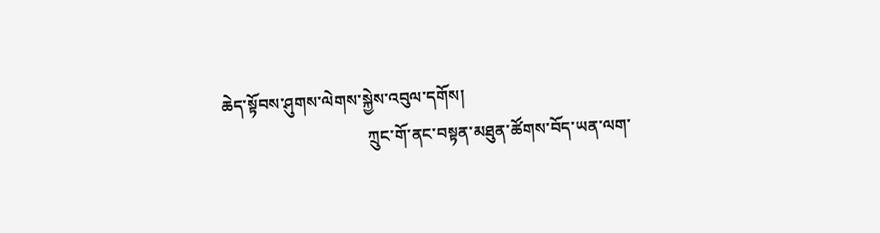ཆེད་སྟོབས་ཤུགས་ལེགས་སྐྱེས་འབུལ་དགོས།
                                   ཀྲུང་གོ་ནང་བསྟན་མཐུན་ཚོགས་བོད་ཡན་ལག་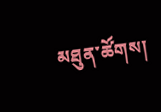མཐུན་ཚོགས།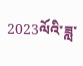2023ལོའི་ཟླ་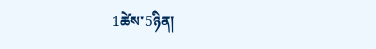1ཚེས་5ཉིན།